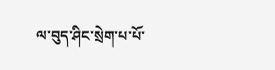ལ་བུད་ཤིང་སྲེག་པ་པོ་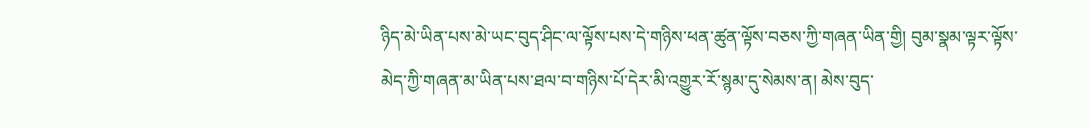ཉིད་མེ་ཡིན་པས་མེ་ཡང་བུད་ཤིང་ལ་ལྟོས་པས་དེ་གཉིས་ཕན་ཚུན་ལྟོས་བཅས་ཀྱི་གཞན་ཡིན་གྱི། བུམ་སྣམ་ལྟར་ལྟོས་མེད་ཀྱི་གཞན་མ་ཡིན་པས་ཐལ་བ་གཉིས་པོ་དེར་མི་འགྱུར་རོ་སྙམ་དུ་སེམས་ན། མེས་བུད་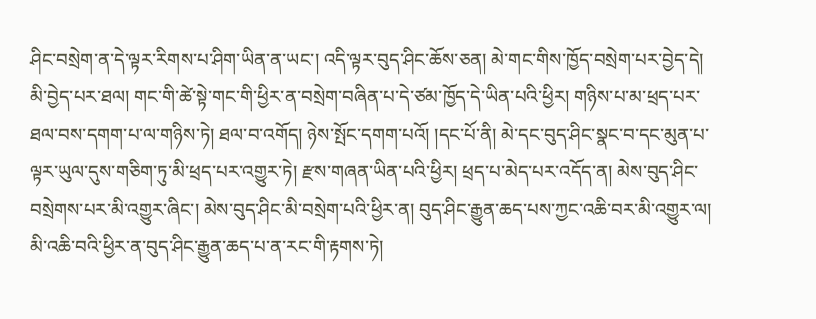ཤིང་བསྲེག་ན་དེ་ལྟར་རིགས་པ་ཤིག་ཡིན་ན་ཡང་། འདི་ལྟར་བུད་ཤིང་ཆོས་ཅན། མེ་གང་གིས་ཁྱོད་བསྲེག་པར་བྱེད་དེ། མི་བྱེད་པར་ཐལ། གང་གི་ཚེ་སྟེ་གང་གི་ཕྱིར་ན་བསྲེག་བཞིན་པ་དེ་ཙམ་ཁྱོད་དེ་ཡིན་པའི་ཕྱིར། གཉིས་པ་མ་ཕྲད་པར་ཐལ་བས་དགག་པ་ལ་གཉིས་ཏེ། ཐལ་བ་འགོད། ཉེས་སྤོང་དགག་པའོ། །དང་པོ་ནི། མེ་དང་བུད་ཤིང་སྣང་བ་དང་མུན་པ་ལྟར་ཡུལ་དུས་གཅིག་ཏུ་མི་ཕྲད་པར་འགྱུར་ཏེ། རྫས་གཞན་ཡིན་པའི་ཕྱིར། ཕྲད་པ་མེད་པར་འདོད་ན། མེས་བུད་ཤིང་བསྲེགས་པར་མི་འགྱུར་ཞིང་། མེས་བུད་ཤིང་མི་བསྲེག་པའི་ཕྱིར་ན། བུད་ཤིང་རྒྱུན་ཆད་པས་ཀྱང་འཆི་བར་མི་འགྱུར་ལ། མི་འཆི་བའི་ཕྱིར་ན་བུད་ཤིང་རྒྱུན་ཆད་པ་ན་རང་གི་རྟགས་ཏེ།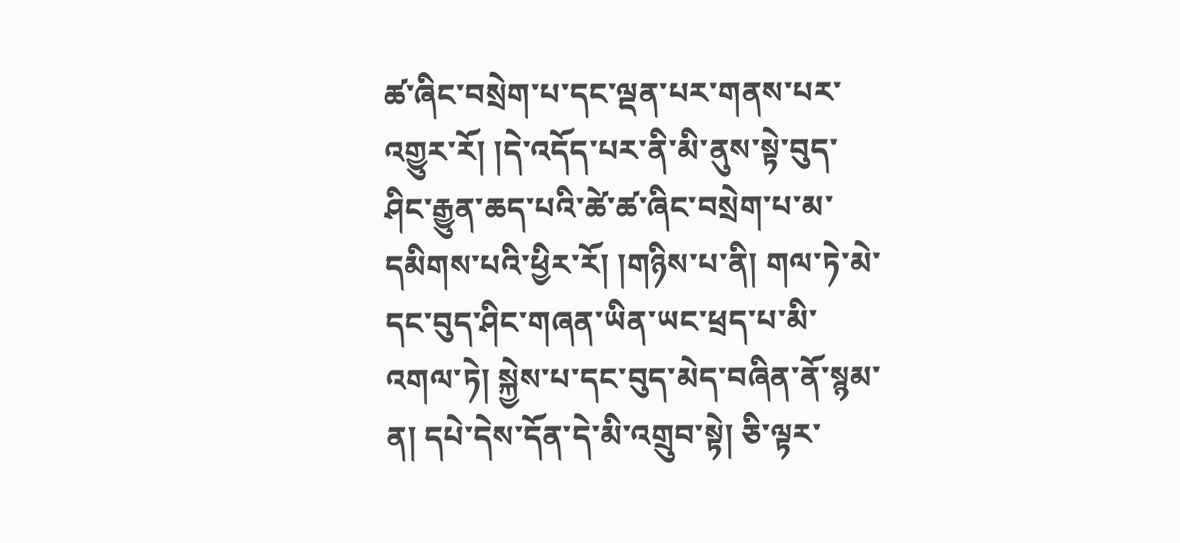ཚ་ཞིང་བསྲེག་པ་དང་ལྡན་པར་གནས་པར་འགྱུར་རོ། །དེ་འདོད་པར་ནི་མི་ནུས་སྟེ་བུད་ཤིང་རྒྱུན་ཆད་པའི་ཚེ་ཚ་ཞིང་བསྲེག་པ་མ་དམིགས་པའི་ཕྱིར་རོ། །གཉིས་པ་ནི། གལ་ཏེ་མེ་དང་བུད་ཤིང་གཞན་ཡིན་ཡང་ཕྲད་པ་མི་འགལ་ཏེ། སྐྱེས་པ་དང་བུད་མེད་བཞིན་ནོ་སྙམ་ན། དཔེ་དེས་དོན་དེ་མི་འགྲུབ་སྟེ། ཅི་ལྟར་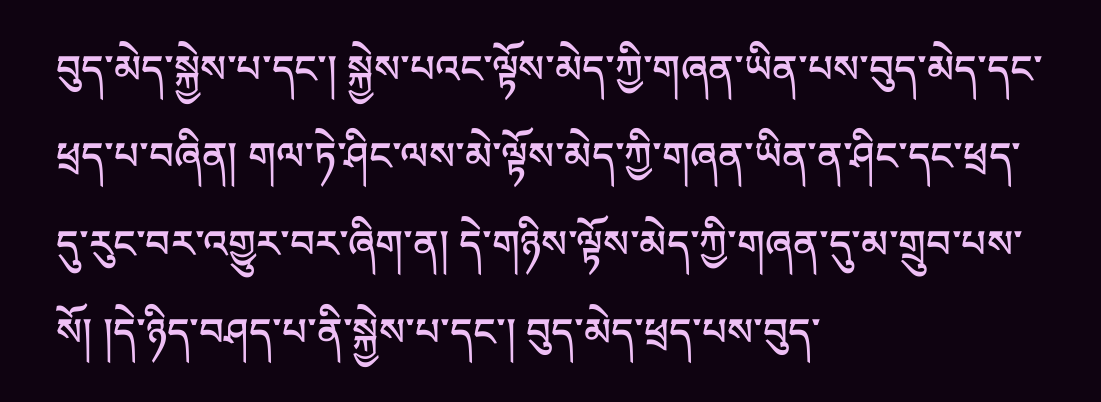བུད་མེད་སྐྱེས་པ་དང་། སྐྱེས་པའང་ལྟོས་མེད་ཀྱི་གཞན་ཡིན་པས་བུད་མེད་དང་ཕྲད་པ་བཞིན། གལ་ཏེ་ཤིང་ལས་མེ་ལྟོས་མེད་ཀྱི་གཞན་ཡིན་ན་ཤིང་དང་ཕྲད་དུ་རུང་བར་འགྱུར་བར་ཞིག་ན། དེ་གཉིས་ལྟོས་མེད་ཀྱི་གཞན་དུ་མ་གྲུབ་པས་སོ། །དེ་ཉིད་བཤད་པ་ནི་སྐྱེས་པ་དང་། བུད་མེད་ཕྲད་པས་བུད་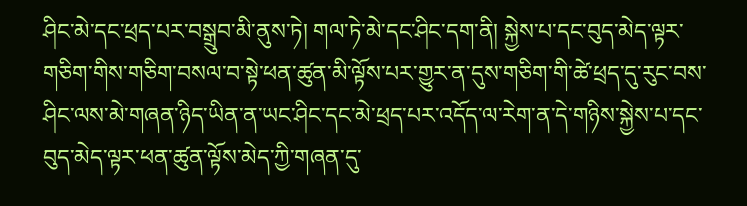ཤིང་མེ་དང་ཕྲད་པར་བསྒྲུབ་མི་ནུས་ཏེ། གལ་ཏེ་མེ་དང་ཤིང་དག་ནི། སྐྱེས་པ་དང་བུད་མེད་ལྟར་གཅིག་གིས་གཅིག་བསལ་བ་སྟེ་ཕན་ཚུན་མི་ལྟོས་པར་གྱུར་ན་དུས་གཅིག་གི་ཚེ་ཕྲད་དུ་རུང་བས་ཤིང་ལས་མེ་གཞན་ཉིད་ཡིན་ན་ཡང་ཤིང་དང་མེ་ཕྲད་པར་འདོད་ལ་རེག་ན་དེ་གཉིས་སྐྱེས་པ་དང་བུད་མེད་ལྟར་ཕན་ཚུན་ལྟོས་མེད་ཀྱི་གཞན་དུ་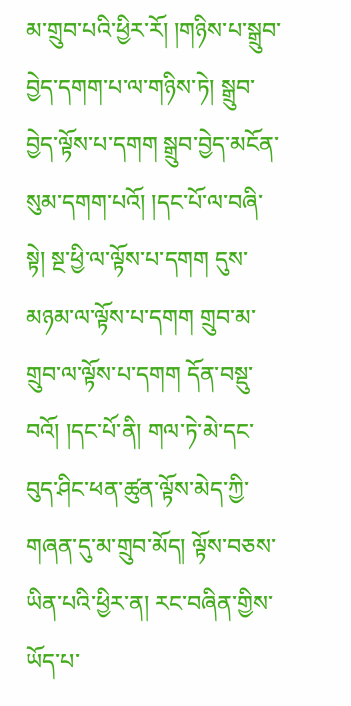མ་གྲུབ་པའི་ཕྱིར་རོ། །གཉིས་པ་སྒྲུབ་བྱེད་དགག་པ་ལ་གཉིས་ཏེ། སྒྲུབ་བྱེད་ལྟོས་པ་དགག སྒྲུབ་བྱེད་མངོན་སུམ་དགག་པའོ། །དང་པོ་ལ་བཞི་སྟེ། སྔ་ཕྱི་ལ་ལྟོས་པ་དགག དུས་མཉམ་ལ་ལྟོས་པ་དགག གྲུབ་མ་གྲུབ་ལ་ལྟོས་པ་དགག དོན་བསྡུ་བའོ། །དང་པོ་ནི། གལ་ཏེ་མེ་དང་བུད་ཤིང་ཕན་ཚུན་ལྟོས་མེད་ཀྱི་གཞན་དུ་མ་གྲུབ་མོད། ལྟོས་བཅས་ཡིན་པའི་ཕྱིར་ན། རང་བཞིན་གྱིས་ཡོད་པ་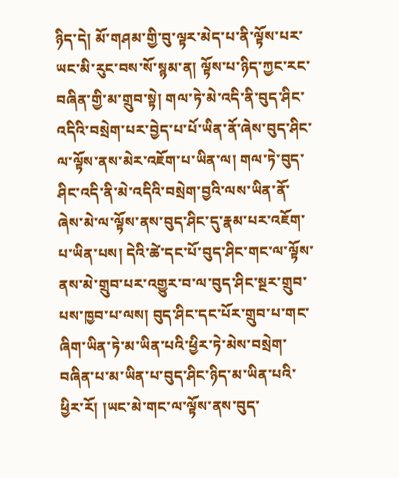ཉིད་དེ། མོ་གཤམ་གྱི་བུ་ལྟར་མེད་པ་ནི་ལྟོས་པར་ཡང་མི་རུང་བས་སོ་སྙམ་ན། ལྟོས་པ་ཉིད་ཀྱང་རང་བཞིན་གྱི་མ་གྲུབ་སྟེ། གལ་ཏེ་མེ་འདི་ནི་བུད་ཤིང་འདིའི་བསྲེག་པར་བྱེད་པ་པོ་ཡིན་ནོ་ཞེས་བུད་ཤིང་ལ་ལྟོས་ནས་མེར་འཇོག་པ་ཡིན་ལ། གལ་ཏེ་བུད་ཤིང་འདི་ནི་མེ་འདིའི་བསྲེག་བྱའི་ལས་ཡིན་ནོ་ཞེས་མེ་ལ་ལྟོས་ནས་བུད་ཤིང་དུ་རྣམ་པར་འཇོག་པ་ཡིན་པས། དེའི་ཚེ་དང་པོ་བུད་ཤིང་གང་ལ་ལྟོས་ནས་མེ་གྲུབ་པར་འགྱུར་བ་ལ་བུད་ཤིང་སྔར་གྲུབ་པས་ཁྱབ་པ་ལས། བུད་ཤིང་དང་པོར་གྲུབ་པ་གང་ཞིག་ཡིན་ཏེ་མ་ཡིན་པའི་ཕྱིར་ཏེ་མེས་བསྲེག་བཞིན་པ་མ་ཡིན་པ་བུད་ཤིང་ཉིད་མ་ཡིན་པའི་ཕྱིར་རོ། །ཡང་མེ་གང་ལ་ལྟོས་ནས་བུད་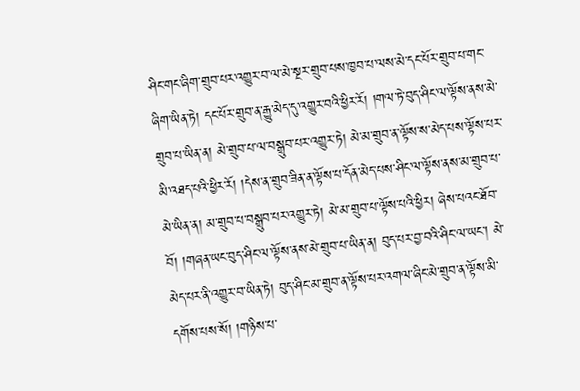ཤིང་གང་ཞིག་གྲུབ་པར་འགྱུར་བ་ལ་མེ་སྔར་གྲུབ་པས་ཁྱབ་པ་ལས་མེ་དང་པོར་གྲུབ་པ་གང་ཞིག་ཡིན་ཏེ། དང་པོར་གྲུབ་ན་རྒྱུ་མེད་དུ་འགྱུར་བའི་ཕྱིར་རོ། །གལ་ཏེ་བུད་ཤིང་ལ་ལྟོས་ནས་མེ་གྲུབ་པ་ཡིན་ན། མེ་གྲུབ་པ་ལ་བསྒྲུབ་པར་འགྱུར་ཏེ། མེ་མ་གྲུབ་ན་ལྟོས་ས་མེད་པས་ལྟོས་པར་མི་འཐད་པའི་ཕྱིར་རོ། །དེས་ན་གྲུབ་ཟིན་ན་ལྟོས་པ་དོན་མེད་པས་ཤིང་ལ་ལྟོས་ནས་མ་གྲུབ་པ་མེ་ཡིན་ན། མ་གྲུབ་པ་བསྒྲུབ་པར་འགྱུར་ཏེ། མེ་མ་གྲུབ་པ་ལྟོས་པའི་ཕྱིར། ཞེས་པའང་ཐོབ་བོ། །གཞན་ཡང་བུད་ཤིང་ལ་ལྟོས་ནས་མེ་གྲུབ་པ་ཡིན་ན། བུད་པར་བྱ་བའི་ཤིང་ལ་ཡང་། མེ་མེད་པར་ནི་འགྱུར་བ་ཡིན་ཏེ། བུད་ཤིང་མ་གྲུབ་ན་ལྟོས་པར་འགལ་ཞིང་མེ་གྲུབ་ན་ལྟོས་མི་དགོས་པས་སོ། །གཉིས་པ་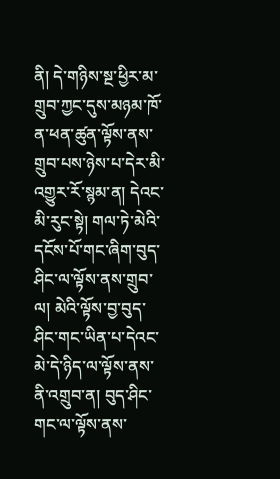ནི། དེ་གཉིས་སྔ་ཕྱིར་མ་གྲུབ་ཀྱང་དུས་མཉམ་ཁོ་ན་ཕན་ཚུན་ལྟོས་ནས་གྲུབ་པས་ཉེས་པ་དེར་མི་འགྱུར་རོ་སྙམ་ན། དེའང་མི་རུང་སྟེ། གལ་ཏེ་མེའི་དངོས་པོ་གང་ཞིག་བུད་ཤིང་ལ་ལྟོས་ནས་གྲུབ་ལ། མེའི་ལྟོས་བྱ་བུད་ཤིང་གང་ཡིན་པ་དེའང་མེ་དེ་ཉིད་ལ་ལྟོས་ནས་ནི་འགྲུབ་ན། བུད་ཤིང་གང་ལ་ལྟོས་ནས་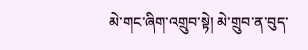མེ་གང་ཞིག་འགྲུབ་སྟེ། མེ་གྲུབ་ན་བུད་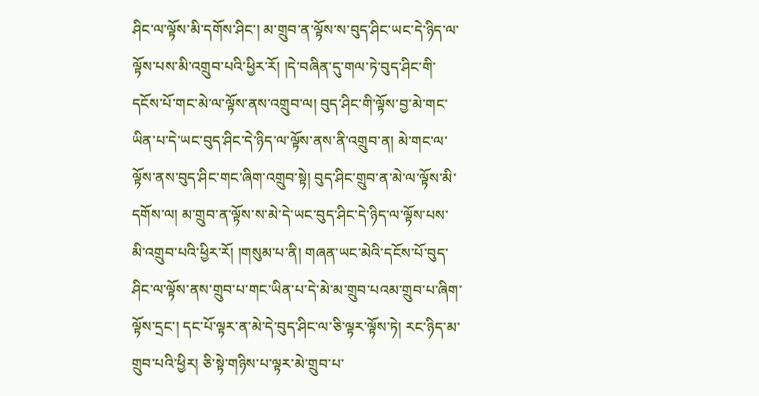ཤིང་ལ་ལྟོས་མི་དགོས་ཤིང་། མ་གྲུབ་ན་ལྟོས་ས་བུད་ཤིང་ཡང་དེ་ཉིད་ལ་ལྟོས་པས་མི་འགྲུབ་པའི་ཕྱིར་རོ། །དེ་བཞིན་དུ་གལ་ཏེ་བུད་ཤིང་གི་དངོས་པོ་གང་མེ་ལ་ལྟོས་ནས་འགྲུབ་ལ། བུད་ཤིང་གི་ལྟོས་བྱ་མེ་གང་ཡིན་པ་དེ་ཡང་བུད་ཤིང་དེ་ཉིད་ལ་ལྟོས་ནས་ནི་འགྲུབ་ན། མེ་གང་ལ་ལྟོས་ནས་བུད་ཤིང་གང་ཞིག་འགྲུབ་སྟེ། བུད་ཤིང་གྲུབ་ན་མེ་ལ་ལྟོས་མི་དགོས་ལ། མ་གྲུབ་ན་ལྟོས་ས་མེ་དེ་ཡང་བུད་ཤིང་དེ་ཉིད་ལ་ལྟོས་པས་མི་འགྲུབ་པའི་ཕྱིར་རོ། །གསུམ་པ་ནི། གཞན་ཡང་མེའི་དངོས་པོ་བུད་ཤིང་ལ་ལྟོས་ནས་གྲུབ་པ་གང་ཡིན་པ་དེ་མེ་མ་གྲུབ་པའམ་གྲུབ་པ་ཞིག་ལྟོས་དྲང་། དང་པོ་ལྟར་ན་མེ་དེ་བུད་ཤིང་ལ་ཅི་ལྟར་ལྟོས་ཏེ། རང་ཉིད་མ་གྲུབ་པའི་ཕྱིར། ཅི་སྟེ་གཉིས་པ་ལྟར་མེ་གྲུབ་པ་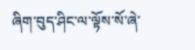ཞིག་བུད་ཤིང་ལ་ལྟོས་སོ་ཞེ་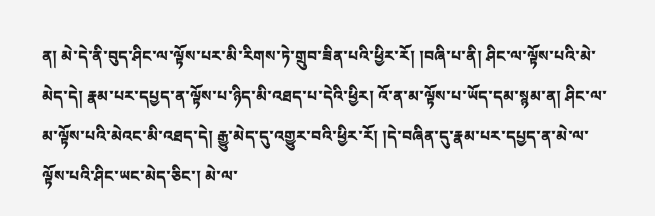ན། མེ་དེ་ནི་བུད་ཤིང་ལ་ལྟོས་པར་མི་རིགས་ཏེ་གྲུབ་ཟིན་པའི་ཕྱིར་རོ། །བཞི་པ་ནི། ཤིང་ལ་ལྟོས་པའི་མེ་མེད་དེ། རྣམ་པར་དཔྱད་ན་ལྟོས་པ་ཉིད་མི་འཐད་པ་དེའི་ཕྱིར། འོ་ན་མ་ལྟོས་པ་ཡོད་དམ་སྙམ་ན། ཤིང་ལ་མ་ལྟོས་པའི་མེའང་མི་འཐད་དེ། རྒྱུ་མེད་དུ་འགྱུར་བའི་ཕྱིར་རོ། །དེ་བཞིན་དུ་རྣམ་པར་དཔྱད་ན་མེ་ལ་ལྟོས་པའི་ཤིང་ཡང་མེད་ཅིང་། མེ་ལ་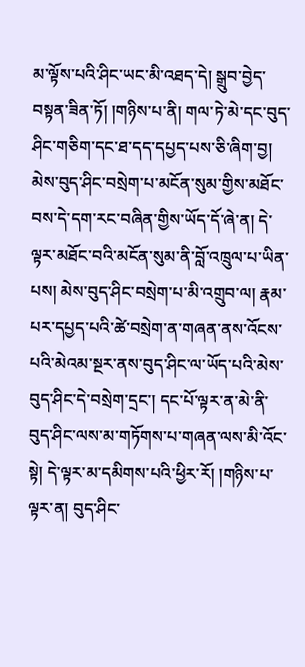མ་ལྟོས་པའི་ཤིང་ཡང་མི་འཐད་དེ། སྒྲུབ་བྱེད་བསྟན་ཟིན་ཏོ། །གཉིས་པ་ནི། གལ་ཏེ་མེ་དང་བུད་ཤིང་གཅིག་དང་ཐ་དད་དཔྱད་པས་ཅི་ཞིག་བྱ། མེས་བུད་ཤིང་བསྲེག་པ་མངོན་སུམ་གྱིས་མཐོང་བས་དེ་དག་རང་བཞིན་གྱིས་ཡོད་དོ་ཞེ་ན། དེ་ལྟར་མཐོང་བའི་མངོན་སུམ་ནི་བློ་འཁྲུལ་པ་ཡིན་པས། མེས་བུད་ཤིང་བསྲེག་པ་མི་འགྲུབ་ལ། རྣམ་པར་དཔྱད་པའི་ཚེ་བསྲེག་ན་གཞན་ནས་འོངས་པའི་མེའམ་སྔར་ནས་བུད་ཤིང་ལ་ཡོད་པའི་མེས་བུད་ཤིང་དེ་བསྲེག་དྲང་། དང་པོ་ལྟར་ན་མེ་ནི་བུད་ཤིང་ལས་མ་གཏོགས་པ་གཞན་ལས་མི་འོང་སྟེ། དེ་ལྟར་མ་དམིགས་པའི་ཕྱིར་རོ། །གཉིས་པ་ལྟར་ན། བུད་ཤིང་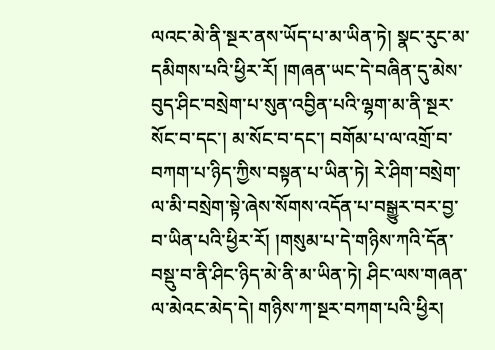ལའང་མེ་ནི་སྔར་ནས་ཡོད་པ་མ་ཡིན་ཏེ། སྣང་རུང་མ་དམིགས་པའི་ཕྱིར་རོ། །གཞན་ཡང་དེ་བཞིན་དུ་མེས་བུད་ཤིང་བསྲེག་པ་སུན་འབྱིན་པའི་ལྷག་མ་ནི་སྔར་སོང་བ་དང་། མ་སོང་བ་དང་། བགོམ་པ་ལ་འགྲོ་བ་བཀག་པ་ཉིད་ཀྱིས་བསྟན་པ་ཡིན་ཏེ། རེ་ཤིག་བསྲེག་ལ་མི་བསྲེག་སྟེ་ཞེས་སོགས་འདོན་པ་བསྒྱུར་བར་བྱ་བ་ཡིན་པའི་ཕྱིར་རོ། །གསུམ་པ་དེ་གཉིས་ཀའི་དོན་བསྡུ་བ་ནི་ཤིང་ཉིད་མེ་ནི་མ་ཡིན་ཏེ། ཤིང་ལས་གཞན་ལ་མེའང་མེད་དེ། གཉིས་ཀ་སྔར་བཀག་པའི་ཕྱིར།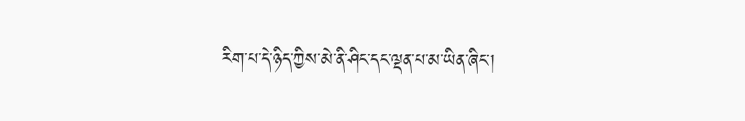རིག་པ་དེ་ཉིད་ཀྱིས་མེ་ནི་ཤིང་དང་ལྡན་པ་མ་ཡིན་ཞིང་།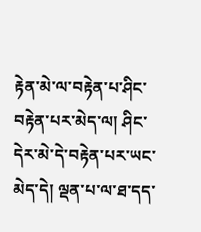རྟེན་མེ་ལ་བརྟེན་པ་ཤིང་བརྟེན་པར་མེད་ལ། ཤིང་དེར་མེ་དེ་བརྟེན་པར་ཡང་མེད་དེ། ལྡན་པ་ལ་ཐ་དད་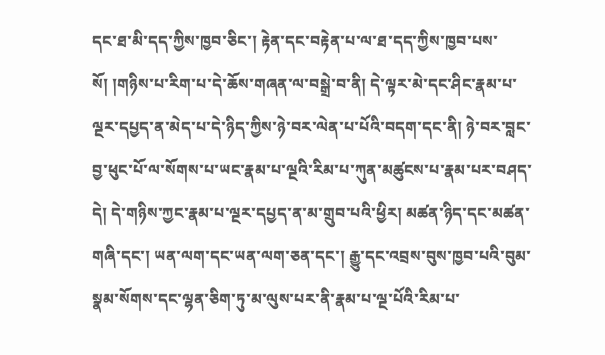དང་ཐ་མི་དད་ཀྱིས་ཁྱབ་ཅིང་། རྟེན་དང་བརྟེན་པ་ལ་ཐ་དད་ཀྱིས་ཁྱབ་པས་སོ། །གཉིས་པ་རིག་པ་དེ་ཆོས་གཞན་ལ་བསྒྲེ་བ་ནི། དེ་ལྟར་མེ་དང་ཤིང་རྣམ་པ་ལྔར་དཔྱད་ན་མེད་པ་དེ་ཉིད་ཀྱིས་ཉེ་བར་ལེན་པ་པོའི་བདག་དང་ནི། ཉེ་བར་བླང་བྱ་ཕུང་པོ་ལ་སོགས་པ་ཡང་རྣམ་པ་ལྔའི་རིམ་པ་ཀུན་མཚུངས་པ་རྣམ་པར་བཤད་དེ། དེ་གཉིས་ཀྱང་རྣམ་པ་ལྔར་དཔྱད་ན་མ་གྲུབ་པའི་ཕྱིར། མཚན་ཉིད་དང་མཚན་གཞི་དང་། ཡན་ལག་དང་ཡན་ལག་ཅན་དང་། རྒྱུ་དང་འབྲས་བུས་ཁྱབ་པའི་བུམ་སྣམ་སོགས་དང་ལྷན་ཅིག་ཏུ་མ་ལུས་པར་ནི་རྣམ་པ་ལྔ་པོའི་རིམ་པ་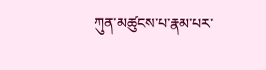ཀུན་མཚུངས་པ་རྣམ་པར་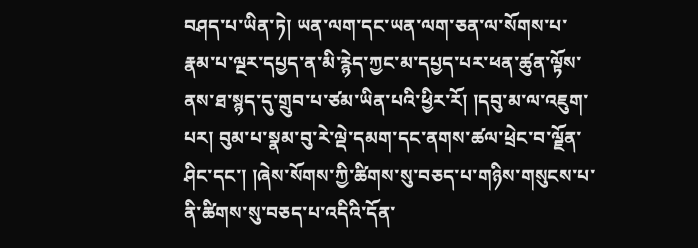བཤད་པ་ཡིན་ཏེ། ཡན་ལག་དང་ཡན་ལག་ཅན་ལ་སོགས་པ་རྣམ་པ་ལྔར་དཔྱད་ན་མི་རྙེད་ཀྱང་མ་དཔྱད་པར་ཕན་ཚུན་ལྟོས་ནས་ཐ་སྙད་དུ་གྲུབ་པ་ཙམ་ཡིན་པའི་ཕྱིར་རོ། །དབུ་མ་ལ་འཇུག་པར། བུམ་པ་སྣམ་བུ་རེ་ལྡེ་དམག་དང་ནགས་ཚལ་ཕྲེང་བ་ལྗོན་ཤིང་དང་། །ཞེས་སོགས་ཀྱི་ཚིགས་སུ་བཅད་པ་གཉིས་གསུངས་པ་ནི་ཚིགས་སུ་བཅད་པ་འདིའི་དོན་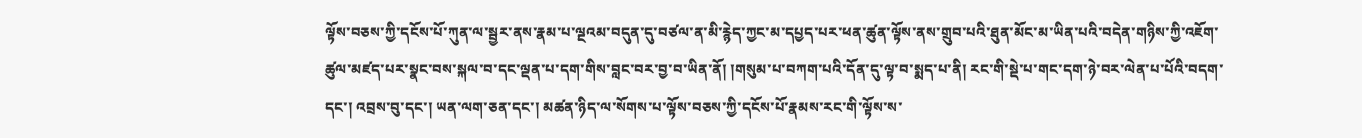ལྟོས་བཅས་ཀྱི་དངོས་པོ་ཀུན་ལ་སྦྱར་ནས་རྣམ་པ་ལྔའམ་བདུན་དུ་བཙལ་ན་མི་རྙེད་ཀྱང་མ་དཔྱད་པར་ཕན་ཚུན་ལྟོས་ནས་གྲུབ་པའི་ཐུན་མོང་མ་ཡིན་པའི་བདེན་གཉིས་ཀྱི་འཇོག་ཚུལ་མཛད་པར་སྣང་བས་སྐལ་བ་དང་ལྡན་པ་དག་གིས་བླང་བར་བྱ་བ་ཡིན་ནོ། །གསུམ་པ་བཀག་པའི་དོན་དུ་ལྟ་བ་སྨད་པ་ནི། རང་གི་སྡེ་པ་གང་དག་ཉེ་བར་ལེན་པ་པོའི་བདག་དང་། འབྲས་བུ་དང་། ཡན་ལག་ཅན་དང་། མཚན་ཉིད་ལ་སོགས་པ་ལྟོས་བཅས་ཀྱི་དངོས་པོ་རྣམས་རང་གི་ལྟོས་ས་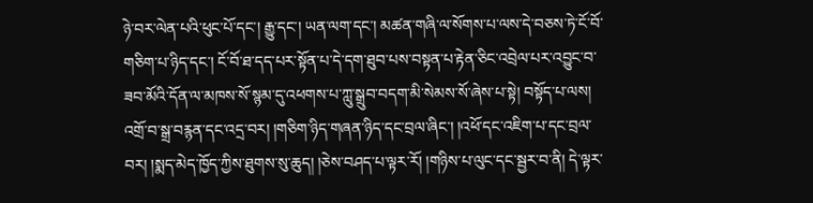ཉེ་བར་ལེན་པའི་ཕུང་པོ་དང་། རྒྱུ་དང་། ཡན་ལག་དང་། མཚན་གཞི་ལ་སོགས་པ་ལས་དེ་བཅས་ཏེ་ངོ་བོ་གཅིག་པ་ཉིད་དང་། ངོ་བོ་ཐ་དད་པར་སྟོན་པ་དེ་དག་ཐུབ་པས་བསྟན་པ་རྟེན་ཅིང་འབྲེལ་པར་འབྱུང་བ་ཟབ་མོའི་དོན་ལ་མཁས་སོ་སྙམ་དུ་འཕགས་པ་ཀླུ་སྒྲུབ་བདག་མི་སེམས་སོ་ཞེས་པ་སྟེ། བསྟོད་པ་ལས། འགྲོ་བ་སྒྲ་བརྙན་དང་འདྲ་བར། །གཅིག་ཉིད་གཞན་ཉིད་དང་བྲལ་ཞིང་། །འཕོ་དང་འཇིག་པ་དང་བྲལ་བར། །སྨད་མེད་ཁྱོད་ཀྱིས་ཐུགས་སུ་ཆུད། །ཅེས་བཤད་པ་ལྟར་རོ། །གཉིས་པ་ལུང་དང་སྦྱར་བ་ནི། དེ་ལྟར་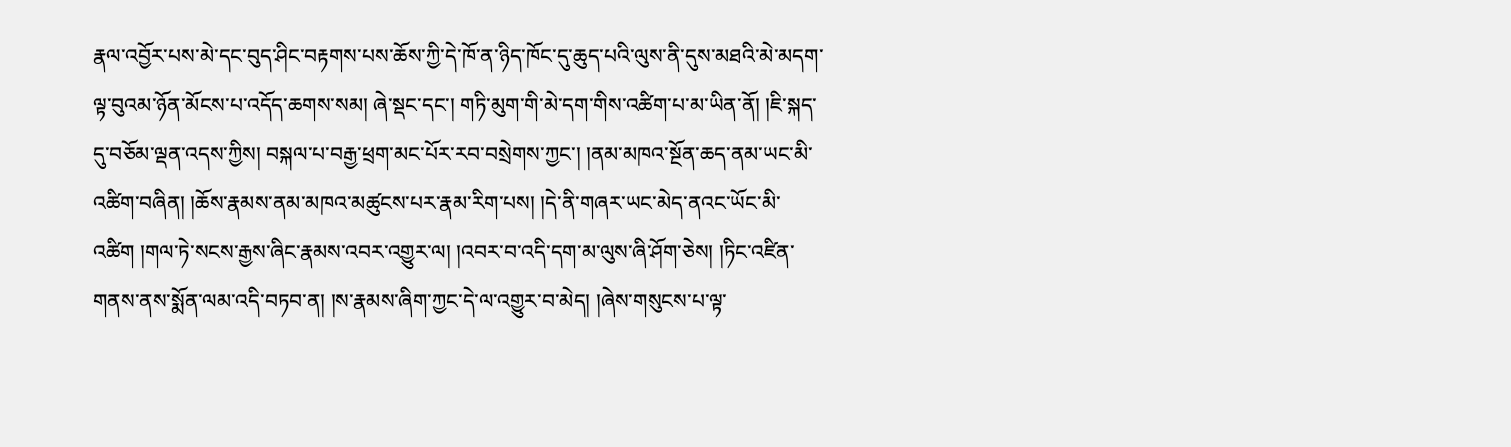རྣལ་འབྱོར་པས་མེ་དང་བུད་ཤིང་བརྟགས་པས་ཆོས་ཀྱི་དེ་ཁོ་ན་ཉིད་ཁོང་དུ་ཆུད་པའི་ལུས་ནི་དུས་མཐའི་མེ་མདག་ལྟ་བུའམ་ཉོན་མོངས་པ་འདོད་ཆགས་སམ། ཞེ་སྡང་དང་། གཏི་མུག་གི་མེ་དག་གིས་འཚིག་པ་མ་ཡིན་ནོ། །ཇི་སྐད་དུ་བཅོམ་ལྡན་འདས་ཀྱིས། བསྐལ་པ་བརྒྱ་ཕྲག་མང་པོར་རབ་བསྲེགས་ཀྱང་། །ནམ་མཁའ་སྔོན་ཆད་ནམ་ཡང་མི་འཚིག་བཞིན། །ཆོས་རྣམས་ནམ་མཁའ་མཚུངས་པར་རྣམ་རིག་པས། །དེ་ནི་གཞར་ཡང་མེད་ནའང་ཡོང་མི་འཚིག །གལ་ཏེ་སངས་རྒྱས་ཞིང་རྣམས་འབར་འགྱུར་ལ། །འབར་བ་འདི་དག་མ་ལུས་ཞི་ཤོག་ཅེས། །ཏིང་འཛིན་གནས་ནས་སྨོན་ལམ་འདི་བཏབ་ན། །ས་རྣམས་ཞིག་ཀྱང་དེ་ལ་འགྱུར་བ་མེད། །ཞེས་གསུངས་པ་ལྟ་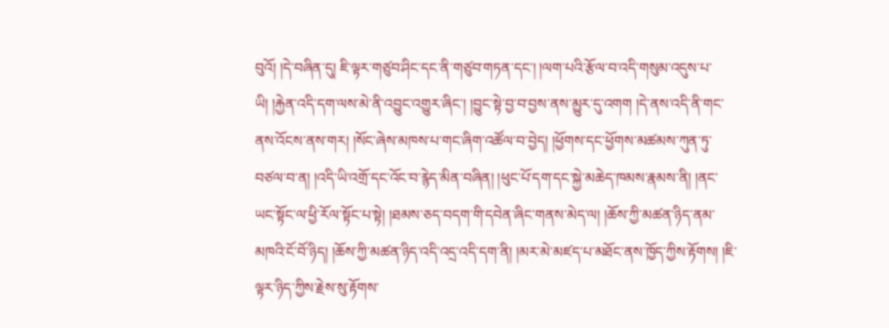བུའོ། །དེ་བཞིན་དུ། ཇི་ལྟར་གཙུབ་ཤིང་དང་ནི་གཙུབ་གཏན་དང་། །ལག་པའི་རྩོལ་བ་འདི་གསུམ་འདུས་པ་ཡི། །རྐྱེན་འདི་དག་ལས་མེ་ནི་འབྱུང་འགྱུར་ཞིང་། །བྱུང་སྟེ་བྱ་བ་བྱས་ནས་མྱུར་དུ་འགག །དེ་ནས་འདི་ནི་གང་ནས་འོངས་ནས་གར། །སོང་ཞེས་མཁས་པ་གང་ཞིག་འཚོལ་བ་བྱེད། །ཕྱོགས་དང་ཕྱོགས་མཚམས་ཀུན་ཏུ་བཙལ་བ་ན། །འདི་ཡི་འགྲོ་དང་འོང་བ་རྙེད་མིན་བཞིན། །ཕུང་པོ་དག་དང་སྐྱེ་མཆེད་ཁམས་རྣམས་ནི། །ནང་ཡང་སྟོང་ལ་ཕྱི་རོལ་སྟོང་པ་སྟེ། །ཐམས་ཅད་བདག་གི་དབེན་ཞིང་གནས་མེད་ལ། །ཆོས་ཀྱི་མཚན་ཉིད་ནམ་མཁའི་ངོ་བོ་ཉིད། །ཆོས་ཀྱི་མཚན་ཉིད་འདི་འདྲ་འདི་དག་ནི། །མར་མེ་མཛད་པ་མཐོང་ནས་ཁྱོད་ཀྱིས་རྟོགས། །ཇི་ལྟར་ཉིད་ཀྱིས་རྗེས་སུ་རྟོགས་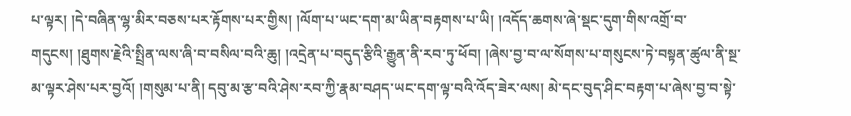པ་ལྟར། །དེ་བཞིན་ལྷ་མིར་བཅས་པར་རྟོགས་པར་གྱིས། །ལོག་པ་ཡང་དག་མ་ཡིན་བརྟགས་པ་ཡི། །འདོད་ཆགས་ཞེ་སྡང་དུག་གིས་འགྲོ་བ་གདུངས། །ཐུགས་རྗེའི་སྤྲིན་ལས་ཞི་བ་བསིལ་བའི་ཆུ། །འདྲེན་པ་བདུད་རྩིའི་རྒྱུན་ནི་རབ་ཏུ་ཕོབ། །ཞེས་བྱ་བ་ལ་སོགས་པ་གསུངས་ཏེ་བསྟན་ཚུལ་ནི་སྔ་མ་ལྟར་ཤེས་པར་བྱའོ། །གསུམ་པ་ནི། དབུ་མ་རྩ་བའི་ཤེས་རབ་ཀྱི་རྣམ་བཤད་ཡང་དག་ལྟ་བའི་འོད་ཟེར་ལས། མེ་དང་བུད་ཤིང་བརྟག་པ་ཞེས་བྱ་བ་སྟེ་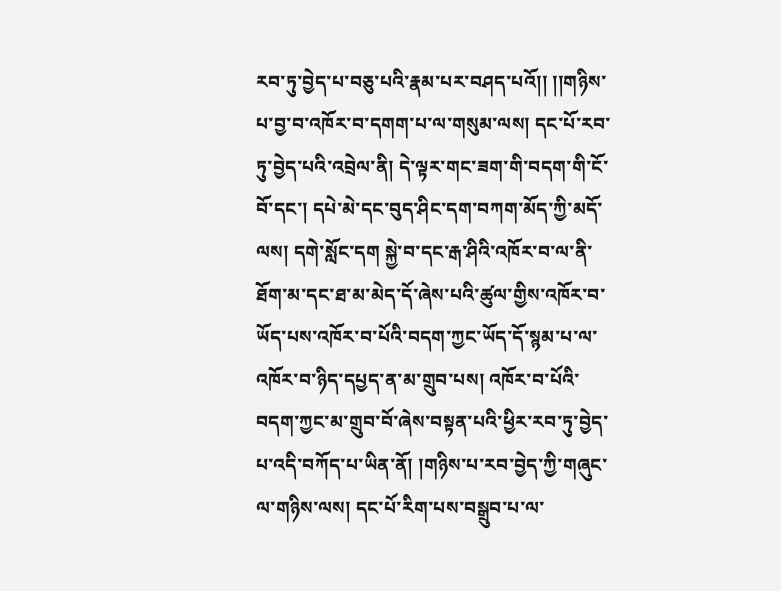རབ་ཏུ་བྱེད་པ་བཅུ་པའི་རྣམ་པར་བཤད་པའོ།། །།གཉིས་པ་བྱ་བ་འཁོར་བ་དགག་པ་ལ་གསུམ་ལས། དང་པོ་རབ་ཏུ་བྱེད་པའི་འབྲེལ་ནི། དེ་ལྟར་གང་ཟག་གི་བདག་གི་ངོ་བོ་དང་། དཔེ་མེ་དང་བུད་ཤིང་དག་བཀག་མོད་ཀྱི་མདོ་ལས། དགེ་སློང་དག སྐྱེ་བ་དང་རྒ་ཤིའི་འཁོར་བ་ལ་ནི་ཐོག་མ་དང་ཐ་མ་མེད་དོ་ཞེས་པའི་ཚུལ་གྱིས་འཁོར་བ་ཡོད་པས་འཁོར་བ་པོའི་བདག་ཀྱང་ཡོད་དོ་སྙམ་པ་ལ་འཁོར་བ་ཉིད་དཔྱད་ན་མ་གྲུབ་པས། འཁོར་བ་པོའི་བདག་ཀྱང་མ་གྲུབ་བོ་ཞེས་བསྟན་པའི་ཕྱིར་རབ་ཏུ་བྱེད་པ་འདི་བཀོད་པ་ཡིན་ནོ། །གཉིས་པ་རབ་བྱེད་ཀྱི་གཞུང་ལ་གཉིས་ལས། དང་པོ་རིག་པས་བསྒྲུབ་པ་ལ་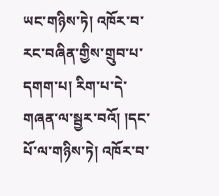ཡང་གཉིས་ཏེ། འཁོར་བ་རང་བཞིན་གྱིས་གྲུབ་པ་དགག་པ། རིག་པ་དེ་གཞན་ལ་སྦྱར་བའོ། །དང་པོ་ལ་གཉིས་ཏེ། འཁོར་བ་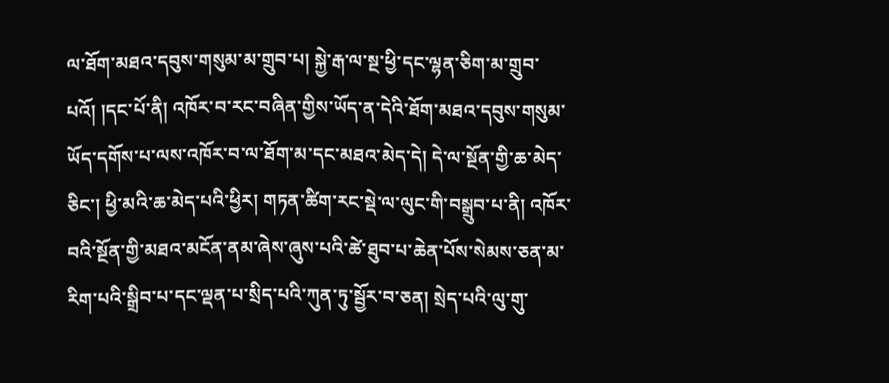ལ་ཐོག་མཐའ་དབུས་གསུམ་མ་གྲུབ་པ། སྐྱེ་རྒ་ལ་སྔ་ཕྱི་དང་ལྷན་ཅིག་མ་གྲུབ་པའོ། །དང་པོ་ནི། འཁོར་བ་རང་བཞིན་གྱིས་ཡོད་ན་དེའི་ཐོག་མཐའ་དབུས་གསུམ་ཡོད་དགོས་པ་ལས་འཁོར་བ་ལ་ཐོག་མ་དང་མཐའ་མེད་དེ། དེ་ལ་སྔོན་གྱི་ཆ་མེད་ཅིང་། ཕྱི་མའི་ཆ་མེད་པའི་ཕྱིར། གཏན་ཚིག་རང་སྡེ་ལ་ལུང་གི་བསྒྲུབ་པ་ནི། འཁོར་བའི་སྔོན་གྱི་མཐའ་མངོན་ནམ་ཞེས་ཞུས་པའི་ཚེ་ཐུབ་པ་ཆེན་པོས་སེམས་ཅན་མ་རིག་པའི་སྒྲིབ་པ་དང་ལྡན་པ་སྲིད་པའི་ཀུན་ཏུ་སྦྱོར་བ་ཅན། སྲེད་པའི་ལུ་གུ་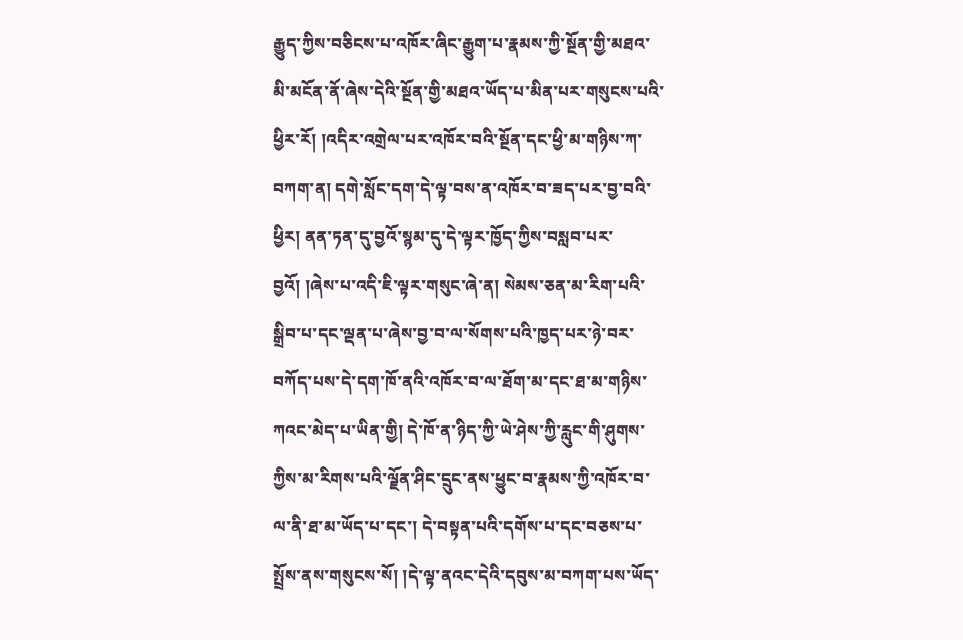རྒྱུད་ཀྱིས་བཅིངས་པ་འཁོར་ཞིང་རྒྱུག་པ་རྣམས་ཀྱི་སྔོན་གྱི་མཐའ་མི་མངོན་ནོ་ཞེས་དེའི་སྔོན་གྱི་མཐའ་ཡོད་པ་མིན་པར་གསུངས་པའི་ཕྱིར་རོ། །འདིར་འགྲེལ་པར་འཁོར་བའི་སྔོན་དང་ཕྱི་མ་གཉིས་ཀ་བཀག་ན། དགེ་སློང་དག་དེ་ལྟ་བས་ན་འཁོར་བ་ཟད་པར་བྱ་བའི་ཕྱིར། ནན་ཏན་དུ་བྱའོ་སྙམ་དུ་དེ་ལྟར་ཁྱོད་ཀྱིས་བསླབ་པར་བྱའོ། །ཞེས་པ་འདི་ཇི་ལྟར་གསུང་ཞེ་ན། སེམས་ཅན་མ་རིག་པའི་སྒྲིབ་པ་དང་ལྡན་པ་ཞེས་བྱ་བ་ལ་སོགས་པའི་ཁྱད་པར་ཉེ་བར་བཀོད་པས་དེ་དག་ཁོ་ནའི་འཁོར་བ་ལ་ཐོག་མ་དང་ཐ་མ་གཉིས་ཀའང་མེད་པ་ཡིན་གྱི། དེ་ཁོ་ན་ཉིད་ཀྱི་ཡེ་ཤེས་ཀྱི་རླུང་གི་ཤུགས་ཀྱིས་མ་རིགས་པའི་ལྗོན་ཤིང་དྲུང་ནས་ཕྱུང་བ་རྣམས་ཀྱི་འཁོར་བ་ལ་ནི་ཐ་མ་ཡོད་པ་དང་། དེ་བསྟན་པའི་དགོས་པ་དང་བཅས་པ་སྤྲོས་ནས་གསུངས་སོ། །དེ་ལྟ་ནའང་དེའི་དབུས་མ་བཀག་པས་ཡོད་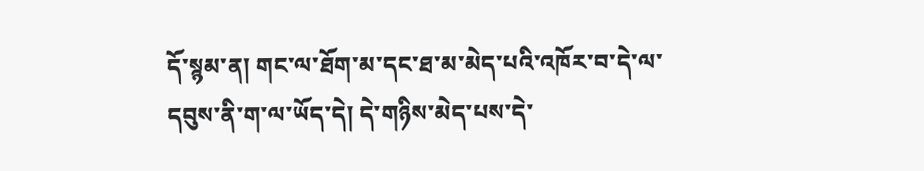དོ་སྙམ་ན། གང་ལ་ཐོག་མ་དང་ཐ་མ་མེད་པའི་འཁོར་བ་དེ་ལ་དབུས་ནི་ག་ལ་ཡོད་དེ། དེ་གཉིས་མེད་པས་དེ་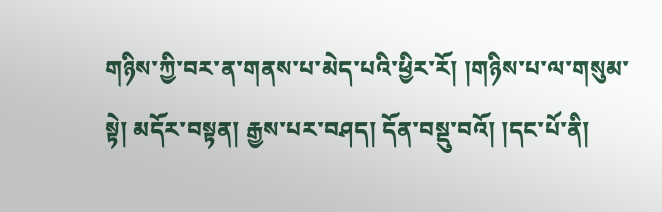གཉིས་ཀྱི་བར་ན་གནས་པ་མེད་པའི་ཕྱིར་རོ། །གཉིས་པ་ལ་གསུམ་སྟེ། མདོར་བསྟན། རྒྱས་པར་བཤད། དོན་བསྡུ་བའོ། །དང་པོ་ནི།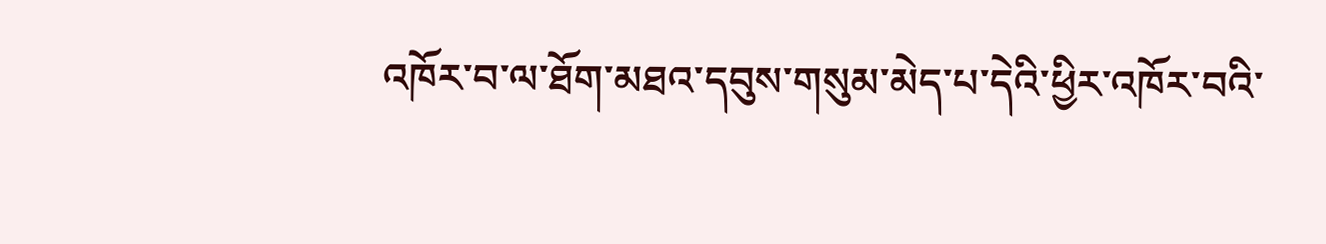འཁོར་བ་ལ་ཐོག་མཐའ་དབུས་གསུམ་མེད་པ་དེའི་ཕྱིར་འཁོར་བའི་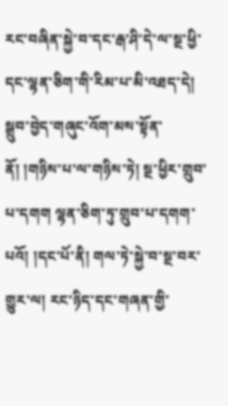རང་བཞིན་སྐྱེ་བ་དང་རྒ་ཤི་དེ་ལ་སྔ་ཕྱི་དང་ལྷན་ཅིག་གི་རིམ་པ་མི་འཐད་དེ། སྒྲུབ་བྱེད་གཞུང་འོག་མས་སྟོན་ནོ། །གཉིས་པ་ལ་གཉིས་ཏེ། སྔ་ཕྱིར་གྲུབ་པ་དགག ལྷན་ཅིག་ཏུ་གྲུབ་པ་དགག་པའོ། །དང་པོ་ནི། གལ་ཏེ་སྐྱེ་བ་སྔ་བར་གྱུར་ལ། རང་ཉིད་དང་གཞན་གྱི་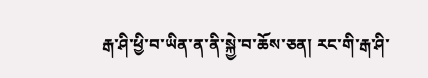རྒ་ཤི་ཕྱི་བ་ཡིན་ན་ནི་སྐྱེ་བ་ཆོས་ཅན། རང་གི་རྒ་ཤི་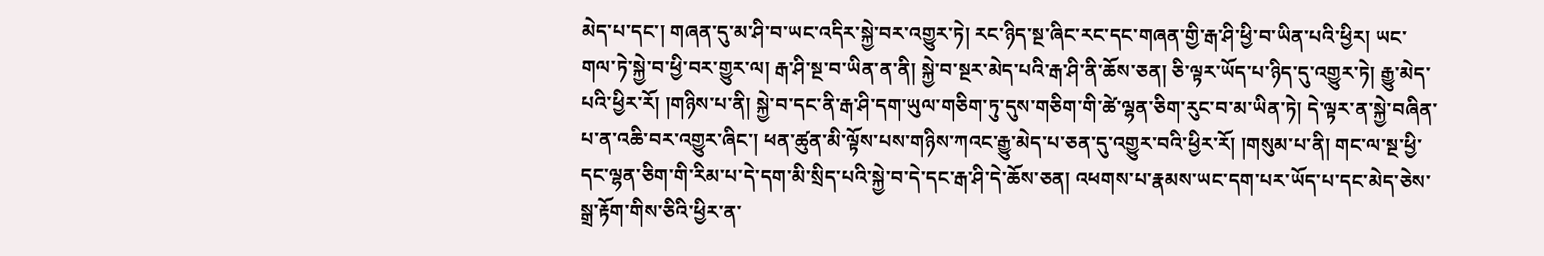མེད་པ་དང་། གཞན་དུ་མ་ཤི་བ་ཡང་འདིར་སྐྱེ་བར་འགྱུར་ཏེ། རང་ཉིད་སྔ་ཞིང་རང་དང་གཞན་གྱི་རྒ་ཤི་ཕྱི་བ་ཡིན་པའི་ཕྱིར། ཡང་གལ་ཏེ་སྐྱེ་བ་ཕྱི་བར་གྱུར་ལ། རྒ་ཤི་སྔ་བ་ཡིན་ན་ནི། སྐྱེ་བ་སྔར་མེད་པའི་རྒ་ཤི་ནི་ཆོས་ཅན། ཅི་ལྟར་ཡོད་པ་ཉིད་དུ་འགྱུར་ཏེ། རྒྱུ་མེད་པའི་ཕྱིར་རོ། །གཉིས་པ་ནི། སྐྱེ་བ་དང་ནི་རྒ་ཤི་དག་ཡུལ་གཅིག་ཏུ་དུས་གཅིག་གི་ཚེ་ལྷན་ཅིག་རུང་བ་མ་ཡིན་ཏེ། དེ་ལྟར་ན་སྐྱེ་བཞིན་པ་ན་འཆི་བར་འགྱུར་ཞིང་། ཕན་ཚུན་མི་ལྟོས་པས་གཉིས་ཀའང་རྒྱུ་མེད་པ་ཅན་དུ་འགྱུར་བའི་ཕྱིར་རོ། །གསུམ་པ་ནི། གང་ལ་སྔ་ཕྱི་དང་ལྷན་ཅིག་གི་རིམ་པ་དེ་དག་མི་སྲིད་པའི་སྐྱེ་བ་དེ་དང་རྒ་ཤི་དེ་ཆོས་ཅན། འཕགས་པ་རྣམས་ཡང་དག་པར་ཡོད་པ་དང་མེད་ཅེས་སྒྲ་རྟོག་གིས་ཅིའི་ཕྱིར་ན་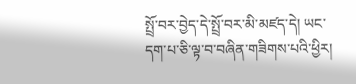སྤྲོ་བར་བྱེད་དེ་སྤྲོ་བར་མི་མཛད་དེ། ཡང་དག་པ་ཅི་ལྟ་བ་བཞིན་གཟིགས་པའི་ཕྱིར།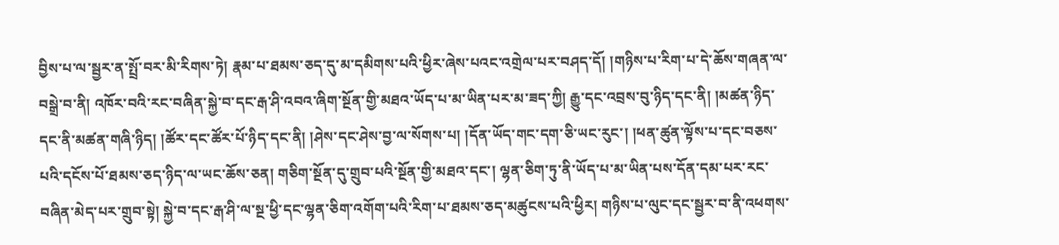བྱིས་པ་ལ་སྦྱར་ན་སྤྲོ་བར་མི་རིགས་ཏེ། རྣམ་པ་ཐམས་ཅད་དུ་མ་དམིགས་པའི་ཕྱིར་ཞེས་པའང་འགྲེལ་པར་བཤད་དོ། །གཉིས་པ་རིག་པ་དེ་ཆོས་གཞན་ལ་བསྒྲེ་བ་ནི། འཁོར་བའི་རང་བཞིན་སྐྱེ་བ་དང་རྒ་ཤི་འབའ་ཞིག་སྔོན་གྱི་མཐའ་ཡོད་པ་མ་ཡིན་པར་མ་ཟད་ཀྱི། རྒྱུ་དང་འབྲས་བུ་ཉིད་དང་ནི། །མཚན་ཉིད་དང་ནི་མཚན་གཞི་ཉིད། །ཚོར་དང་ཚོར་པོ་ཉིད་དང་ནི། །ཤེས་དང་ཤེས་བྱ་ལ་སོགས་པ། །དོན་ཡོད་གང་དག་ཅི་ཡང་རུང་། །ཕན་ཚུན་ལྟོས་པ་དང་བཅས་པའི་དངོས་པོ་ཐམས་ཅད་ཉིད་ལ་ཡང་ཆོས་ཅན། གཅིག་སྔོན་དུ་གྲུབ་པའི་སྔོན་གྱི་མཐའ་དང་། ལྷན་ཅིག་ཏུ་ནི་ཡོད་པ་མ་ཡིན་པས་དོན་དམ་པར་རང་བཞིན་མེད་པར་གྲུབ་སྟེ། སྐྱེ་བ་དང་རྒ་ཤི་ལ་སྔ་ཕྱི་དང་ལྷན་ཅིག་འགོག་པའི་རིག་པ་ཐམས་ཅད་མཚུངས་པའི་ཕྱིར། གཉིས་པ་ལུང་དང་སྦྱར་བ་ནི་འཕགས་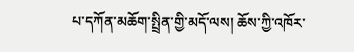པ་དཀོན་མཆོག་སྤྲིན་གྱི་མདོ་ལས། ཆོས་ཀྱི་འཁོར་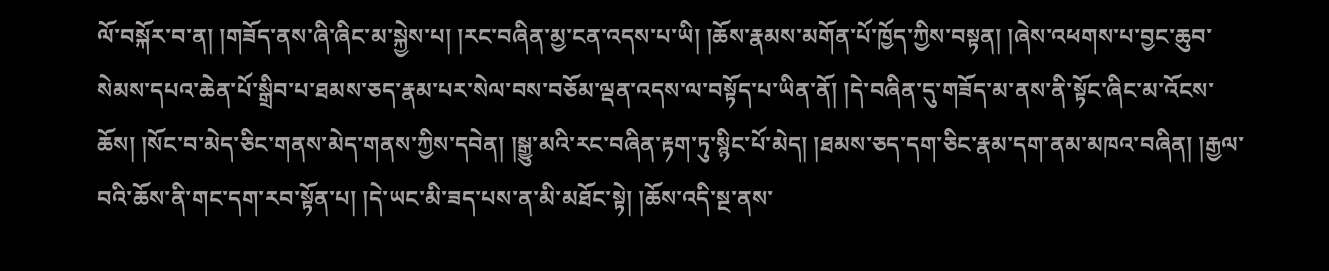ལོ་བསྐོར་བ་ན། །གཟོད་ནས་ཞི་ཞིང་མ་སྐྱེས་པ། །རང་བཞིན་མྱ་ངན་འདས་པ་ཡི། །ཆོས་རྣམས་མགོན་པོ་ཁྱོད་ཀྱིས་བསྟན། །ཞེས་འཕགས་པ་བྱང་ཆུབ་སེམས་དཔའ་ཆེན་པོ་སྒྲིབ་པ་ཐམས་ཅད་རྣམ་པར་སེལ་བས་བཅོམ་ལྡན་འདས་ལ་བསྟོད་པ་ཡིན་ནོ། །དེ་བཞིན་དུ་གཟོད་མ་ནས་ནི་སྟོང་ཞིང་མ་འོངས་ཆོས། །སོང་བ་མེད་ཅིང་གནས་མེད་གནས་ཀྱིས་དབེན། །སྒྱུ་མའི་རང་བཞིན་རྟག་ཏུ་སྙིང་པོ་མེད། །ཐམས་ཅད་དག་ཅིང་རྣམ་དག་ནམ་མཁའ་བཞིན། །རྒྱལ་བའི་ཆོས་ནི་གང་དག་རབ་སྟོན་པ། །དེ་ཡང་མི་ཟད་པས་ན་མི་མཐོང་སྟེ། །ཆོས་འདི་སྔ་ནས་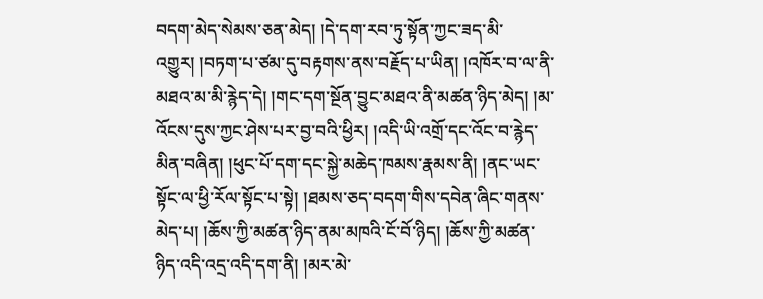བདག་མེད་སེམས་ཅན་མེད། །དེ་དག་རབ་ཏུ་སྟོན་ཀྱང་ཟད་མི་འགྱུར། །བཏག་པ་ཙམ་དུ་བརྟགས་ནས་བརྗོད་པ་ཡིན། །འཁོར་བ་ལ་ནི་མཐའ་མ་མི་རྙེད་དེ། །གང་དག་སྔོན་བྱུང་མཐའ་ནི་མཚན་ཉིད་མེད། །མ་འོངས་དུས་ཀྱང་ཤེས་པར་བྱ་བའི་ཕྱིར། །འདི་ཡི་འགྲོ་དང་འོང་བ་རྙེད་མིན་བཞིན། །ཕུང་པོ་དག་དང་སྐྱེ་མཆེད་ཁམས་རྣམས་ནི། །ནང་ཡང་སྟོང་ལ་ཕྱི་རོལ་སྟོང་པ་སྟེ། །ཐམས་ཅད་བདག་གིས་དབེན་ཞིང་གནས་མེད་པ། །ཆོས་ཀྱི་མཚན་ཉིད་ནམ་མཁའི་ངོ་བོ་ཉིད། །ཆོས་ཀྱི་མཚན་ཉིད་འདི་འདྲ་འདི་དག་ནི། །མར་མེ་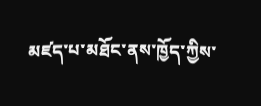མཛད་པ་མཐོང་ནས་ཁྱོད་ཀྱིས་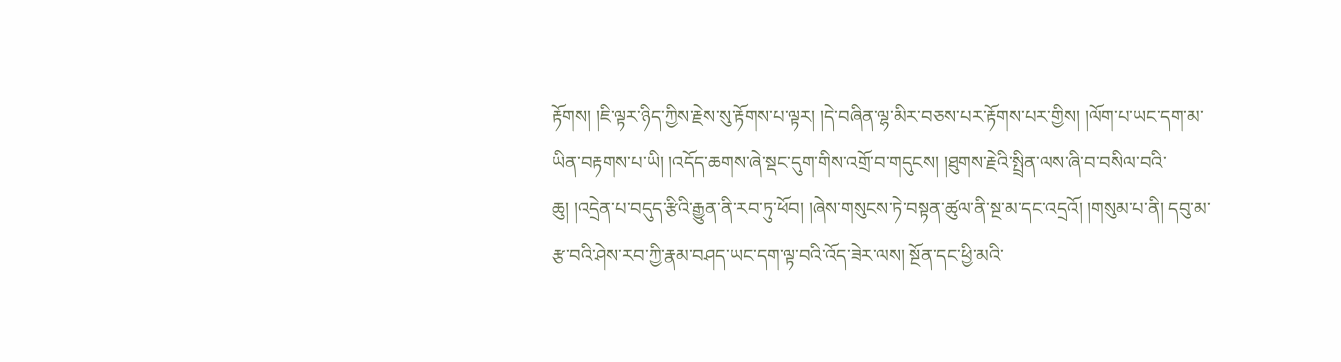རྟོགས། །ཇི་ལྟར་ཉིད་ཀྱིས་རྗེས་སུ་རྟོགས་པ་ལྟར། །དེ་བཞིན་ལྷ་མིར་བཅས་པར་རྟོགས་པར་གྱིས། །ལོག་པ་ཡང་དག་མ་ཡིན་བརྟགས་པ་ཡི། །འདོད་ཆགས་ཞེ་སྡང་དུག་གིས་འགྲོ་བ་གདུངས། །ཐུགས་རྗེའི་སྤྲིན་ལས་ཞི་བ་བསིལ་བའི་ཆུ། །འདྲེན་པ་བདུད་རྩིའི་རྒྱུན་ནི་རབ་ཏུ་ཕོབ། །ཞེས་གསུངས་ཏེ་བསྟན་ཚུལ་ནི་སྔ་མ་དང་འདྲའོ། །གསུམ་པ་ནི། དབུ་མ་རྩ་བའི་ཤེས་རབ་ཀྱི་རྣམ་བཤད་ཡང་དག་ལྟ་བའི་འོད་ཟེར་ལས། སྔོན་དང་ཕྱི་མའི་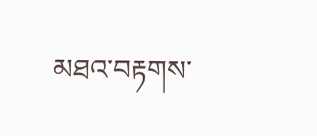མཐའ་བརྟགས་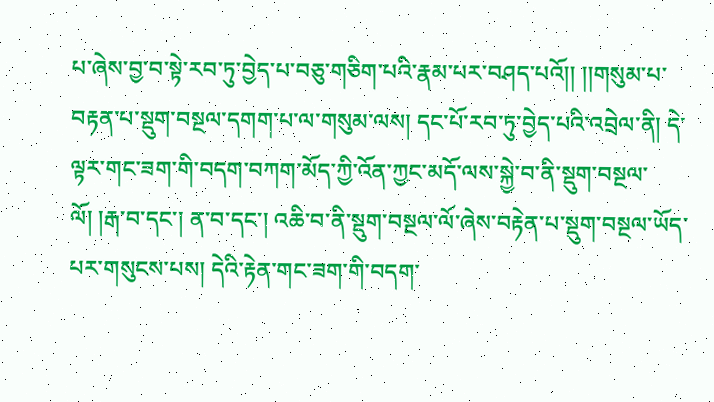པ་ཞེས་བྱ་བ་སྟེ་རབ་ཏུ་བྱེད་པ་བཅུ་གཅིག་པའི་རྣམ་པར་བཤད་པའོ།། །།གསུམ་པ་བརྟན་པ་སྡུག་བསྔལ་དགག་པ་ལ་གསུམ་ལས། དང་པོ་རབ་ཏུ་བྱེད་པའི་འབྲེལ་ནི། དེ་ལྟར་གང་ཟག་གི་བདག་བཀག་མོད་ཀྱི་འོན་ཀྱང་མདོ་ལས་སྐྱེ་བ་ནི་སྡུག་བསྔལ་ལོ། །རྒ་བ་དང་། ན་བ་དང་། འཆི་བ་ནི་སྡུག་བསྔལ་ལོ་ཞེས་བརྟེན་པ་སྡུག་བསྔལ་ཡོད་པར་གསུངས་པས། དེའི་རྟེན་གང་ཟག་གི་བདག་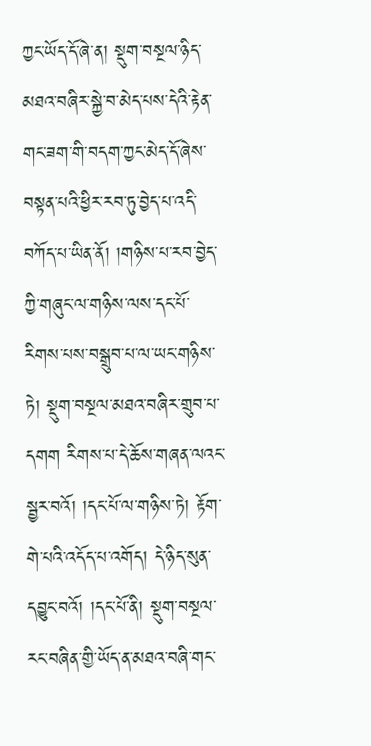ཀྱང་ཡོད་དོ་ཞེ་ན། སྡུག་བསྔལ་ཉིད་མཐའ་བཞིར་སྐྱེ་བ་མེད་པས་དེའི་རྟེན་གང་ཟག་གི་བདག་ཀྱང་མེད་དོ་ཞེས་བསྟན་པའི་ཕྱིར་རབ་ཏུ་བྱེད་པ་འདི་བཀོད་པ་ཡིན་ནོ། །གཉིས་པ་རབ་བྱེད་ཀྱི་གཞུང་ལ་གཉིས་ལས་དང་པོ་རིགས་པས་བསྒྲུབ་པ་ལ་ཡང་གཉིས་ཏེ། སྡུག་བསྔལ་མཐའ་བཞིར་གྲུབ་པ་དགག རིགས་པ་དེ་ཆོས་གཞན་ལའང་སྦྱར་བའོ། །དང་པོ་ལ་གཉིས་ཏེ། རྟོག་གེ་པའི་འདོད་པ་འགོད། དེ་ཉིད་སུན་དབྱུང་བའོ། །དང་པོ་ནི། སྡུག་བསྔལ་རང་བཞིན་གྱི་ཡོད་ན་མཐའ་བཞི་གང་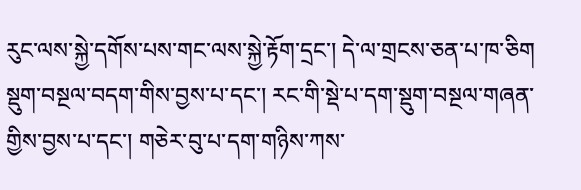རུང་ལས་སྐྱེ་དགོས་པས་གང་ལས་སྐྱེ་རྟོག་དྲང་། དེ་ལ་གྲངས་ཅན་པ་ཁ་ཅིག སྡུག་བསྔལ་བདག་གིས་བྱས་པ་དང་། རང་གི་སྡེ་པ་དག་སྡུག་བསྔལ་གཞན་གྱིས་བྱས་པ་དང་། གཅེར་བུ་པ་དག་གཉིས་ཀས་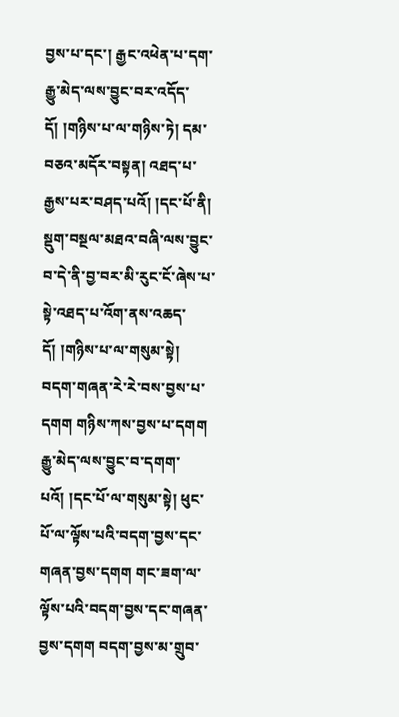བྱས་པ་དང་། རྒྱང་འཕེན་པ་དག་རྒྱུ་མེད་ལས་བྱུང་བར་འདོད་དོ། །གཉིས་པ་ལ་གཉིས་ཏེ། དམ་བཅའ་མདོར་བསྟན། འཐད་པ་རྒྱས་པར་བཤད་པའོ། །དང་པོ་ནི། སྡུག་བསྔལ་མཐའ་བཞི་ལས་བྱུང་བ་དེ་ནི་བྱ་བར་མི་རུང་ངོ་ཞེས་པ་སྟེ་འཐད་པ་འོག་ནས་འཆད་དོ། །གཉིས་པ་ལ་གསུམ་སྟེ། བདག་གཞན་རེ་རེ་བས་བྱས་པ་དགག གཉིས་ཀས་བྱས་པ་དགག རྒྱུ་མེད་ལས་བྱུང་བ་དགག་པའོ། །དང་པོ་ལ་གསུམ་སྟེ། ཕུང་པོ་ལ་ལྟོས་པའི་བདག་བྱས་དང་གཞན་བྱས་དགག གང་ཟག་ལ་ལྟོས་པའི་བདག་བྱས་དང་གཞན་བྱས་དགག བདག་བྱས་མ་གྲུབ་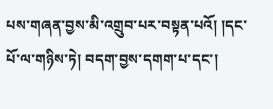པས་གཞན་བྱས་མི་འགྲུབ་པར་བསྟན་པའོ། །དང་པོ་ལ་གཉིས་ཏེ། བདག་བྱས་དགག་པ་དང་།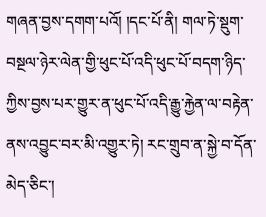གཞན་བྱས་དགག་པའོ། །དང་པོ་ནི། གལ་ཏེ་སྡུག་བསྔལ་ཉེར་ལེན་གྱི་ཕུང་པོ་འདི་ཕུང་པོ་བདག་ཉིད་ཀྱིས་བྱས་པར་གྱུར་ན་ཕུང་པོ་འདི་རྒྱུ་རྐྱེན་ལ་བརྟེན་ནས་འབྱུང་བར་མི་འགྱུར་ཏེ། རང་གྲུབ་ན་སྐྱེ་བ་དོན་མེད་ཅིང་།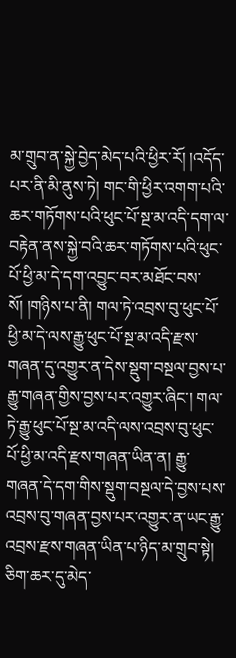མ་གྲུབ་ན་སྐྱེ་བྱེད་མེད་པའི་ཕྱིར་རོ། །འདོད་པར་ནི་མི་ནུས་ཏེ། གང་གི་ཕྱིར་འགག་པའི་ཆར་གཏོགས་པའི་ཕུང་པོ་སྔ་མ་འདི་དག་ལ་བརྟེན་ནས་སྐྱེ་བའི་ཆར་གཏོགས་པའི་ཕུང་པོ་ཕྱི་མ་དེ་དག་འབྱུང་བར་མཐོང་བས་སོ། །གཉིས་པ་ནི། གལ་ཏེ་འབྲས་བུ་ཕུང་པོ་ཕྱི་མ་དེ་ལས་རྒྱུ་ཕུང་པོ་སྔ་མ་འདི་རྫས་གཞན་དུ་འགྱུར་ན་དེས་སྡུག་བསྔལ་བྱས་པ་རྒྱུ་གཞན་གྱིས་བྱས་པར་འགྱུར་ཞིང་། གལ་ཏེ་རྒྱུ་ཕུང་པོ་སྔ་མ་འདི་ལས་འབྲས་བུ་ཕུང་པོ་ཕྱི་མ་འདི་རྫས་གཞན་ཡིན་ན། རྒྱུ་གཞན་དེ་དག་གིས་སྡུག་བསྔལ་དེ་བྱས་པས་འབྲས་བུ་གཞན་བྱས་པར་འགྱུར་ན་ཡང་རྒྱུ་འབྲས་རྫས་གཞན་ཡིན་པ་ཉིད་མ་གྲུབ་སྟེ། ཅིག་ཆར་དུ་མེད་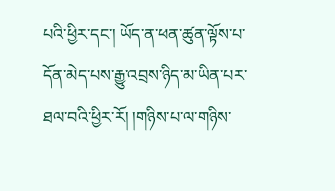པའི་ཕྱིར་དང་། ཡོད་ན་ཕན་ཚུན་ལྟོས་པ་དོན་མེད་པས་རྒྱུ་འབྲས་ཉིད་མ་ཡིན་པར་ཐལ་བའི་ཕྱིར་རོ། །གཉིས་པ་ལ་གཉིས་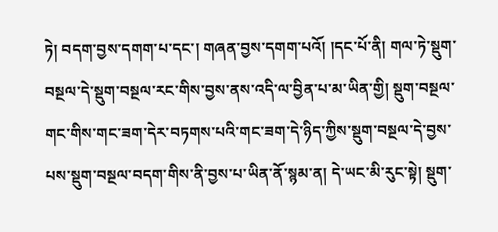ཏེ། བདག་བྱས་དགག་པ་དང་། གཞན་བྱས་དགག་པའོ། །དང་པོ་ནི། གལ་ཏེ་སྡུག་བསྔལ་དེ་སྡུག་བསྔལ་རང་གིས་བྱས་ནས་འདི་ལ་བྱིན་པ་མ་ཡིན་གྱི། སྡུག་བསྔལ་གང་གིས་གང་ཟག་དེར་བཏགས་པའི་གང་ཟག་དེ་ཉིད་ཀྱིས་སྡུག་བསྔལ་དེ་བྱས་པས་སྡུག་བསྔལ་བདག་གིས་ནི་བྱས་པ་ཡིན་ནོ་སྙམ་ན། དེ་ཡང་མི་རུང་སྟེ། སྡུག་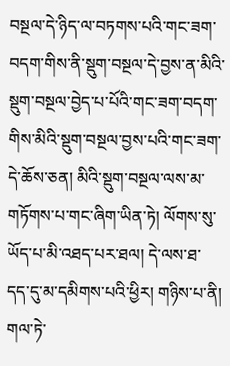བསྔལ་དེ་ཉིད་ལ་བཏགས་པའི་གང་ཟག་བདག་གིས་ནི་སྡུག་བསྔལ་དེ་བྱས་ན་མིའི་སྡུག་བསྔལ་བྱེད་པ་པོའི་གང་ཟག་བདག་གིས་མིའི་སྡུག་བསྔལ་བྱས་པའི་གང་ཟག་དེ་ཆོས་ཅན། མིའི་སྡུག་བསྔལ་ལས་མ་གཏོགས་པ་གང་ཞིག་ཡིན་ཏེ། ལོགས་སུ་ཡོད་པ་མི་འཐད་པར་ཐལ། དེ་ལས་ཐ་དད་དུ་མ་དམིགས་པའི་ཕྱིར། གཉིས་པ་ནི། གལ་ཏེ་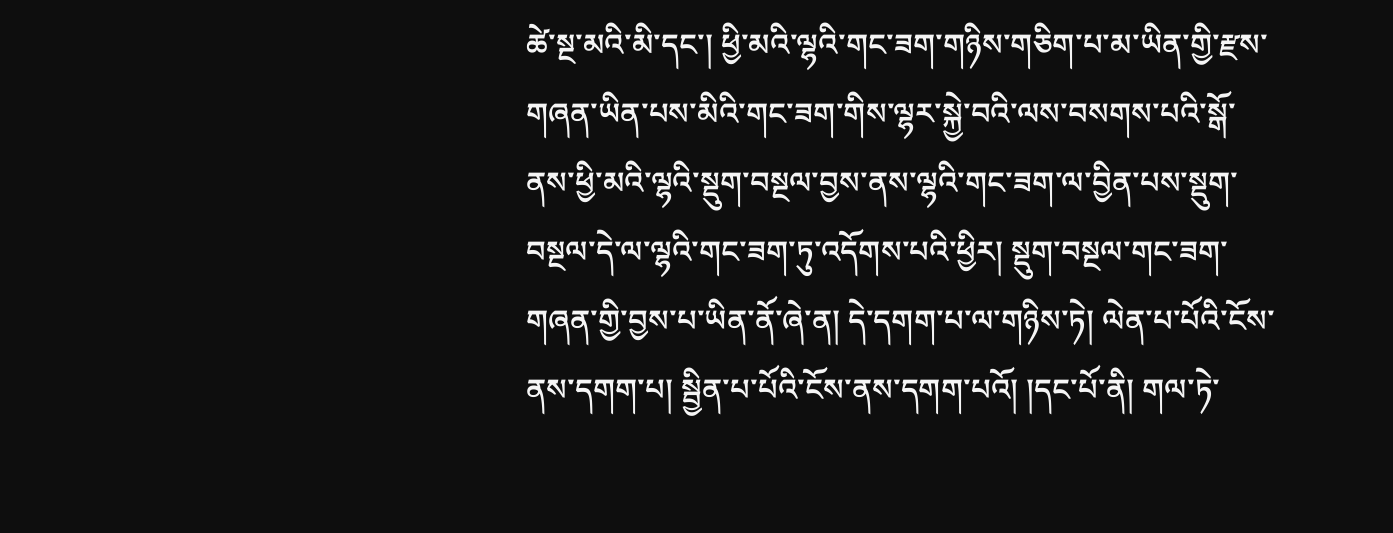ཚེ་སྔ་མའི་མི་དང་། ཕྱི་མའི་ལྷའི་གང་ཟག་གཉིས་གཅིག་པ་མ་ཡིན་གྱི་རྫས་གཞན་ཡིན་པས་མིའི་གང་ཟག་གིས་ལྷར་སྐྱེ་བའི་ལས་བསགས་པའི་སྒོ་ནས་ཕྱི་མའི་ལྷའི་སྡུག་བསྔལ་བྱས་ནས་ལྷའི་གང་ཟག་ལ་བྱིན་པས་སྡུག་བསྔལ་དེ་ལ་ལྷའི་གང་ཟག་ཏུ་འདོགས་པའི་ཕྱིར། སྡུག་བསྔལ་གང་ཟག་གཞན་གྱི་བྱས་པ་ཡིན་ནོ་ཞེ་ན། དེ་དགག་པ་ལ་གཉིས་ཏེ། ལེན་པ་པོའི་ངོས་ནས་དགག་པ། སྦྱིན་པ་པོའི་ངོས་ནས་དགག་པའོ། །དང་པོ་ནི། གལ་ཏེ་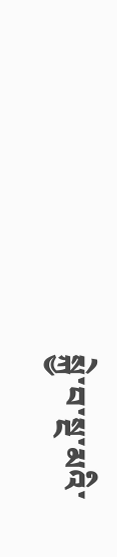སྐྱེ་བ་སྔ་མའི་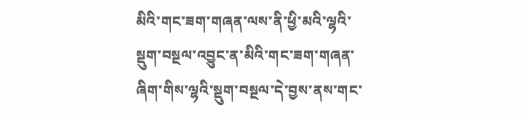མིའི་གང་ཟག་གཞན་ལས་ནི་ཕྱི་མའི་ལྷའི་སྡུག་བསྔལ་འབྱུང་ན་མིའི་གང་ཟག་གཞན་ཞིག་གིས་ལྷའི་སྡུག་བསྔལ་དེ་བྱས་ནས་གང་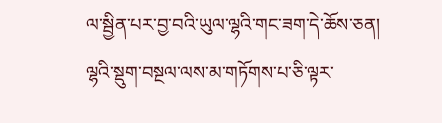ལ་སྦྱིན་པར་བྱ་བའི་ཡུལ་ལྷའི་གང་ཟག་དེ་ཆོས་ཅན། ལྷའི་སྡུག་བསྔལ་ལས་མ་གཏོགས་པ་ཅི་ལྟར་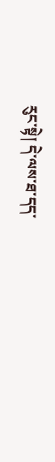རུང་སྟེ། དེ་ལས་ཐ་དད་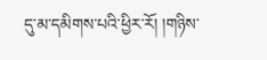དུ་མ་དམིགས་པའི་ཕྱིར་རོ། །གཉིས་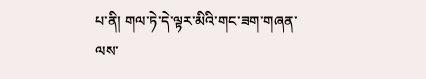པ་ནི། གལ་ཏེ་དེ་ལྟར་མིའི་གང་ཟག་གཞན་ལས་